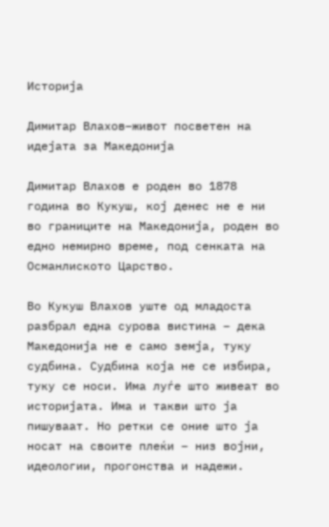Историја

Димитар Влахов–живот посветен на идејата за Македонија

Димитар Влахов е роден во 1878 година во Кукуш, кој денес не е ни во границите на Македонија, роден во едно немирно време, под сенката на Османлиското Царство.

Во Кукуш Влахов уште од младоста разбрал една сурова вистина – дека Македонија не е само земја, туку судбина. Судбина која не се избира, туку се носи. Има луѓе што живеат во историјата. Има и такви што ја пишуваат. Но ретки се оние што ја носат на своите плеќи – низ војни, идеологии, прогонства и надежи.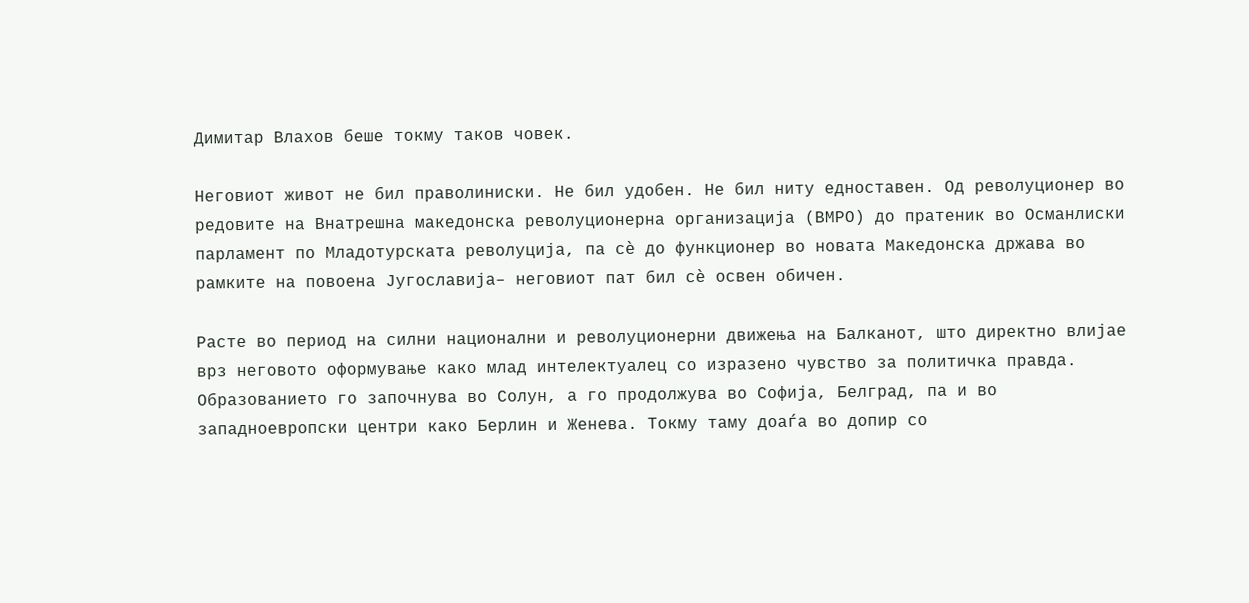Димитар Влахов беше токму таков човек.

Неговиот живот не бил праволиниски. Не бил удобен. Не бил ниту едноставен. Од револуционер во редовите на Внатрешна македонска револуционерна организација (ВМРО) до пратеник во Османлиски парламент по Младотурската револуција, па сè до функционер во новата Македонска држава во рамките на повоена Југославија– неговиот пат бил сè освен обичен.

Расте во период на силни национални и револуционерни движења на Балканот, што директно влијае врз неговото оформување како млад интелектуалец со изразено чувство за политичка правда. Образованието го започнува во Солун, а го продолжува во Софија, Белград, па и во западноевропски центри како Берлин и Женева. Токму таму доаѓа во допир со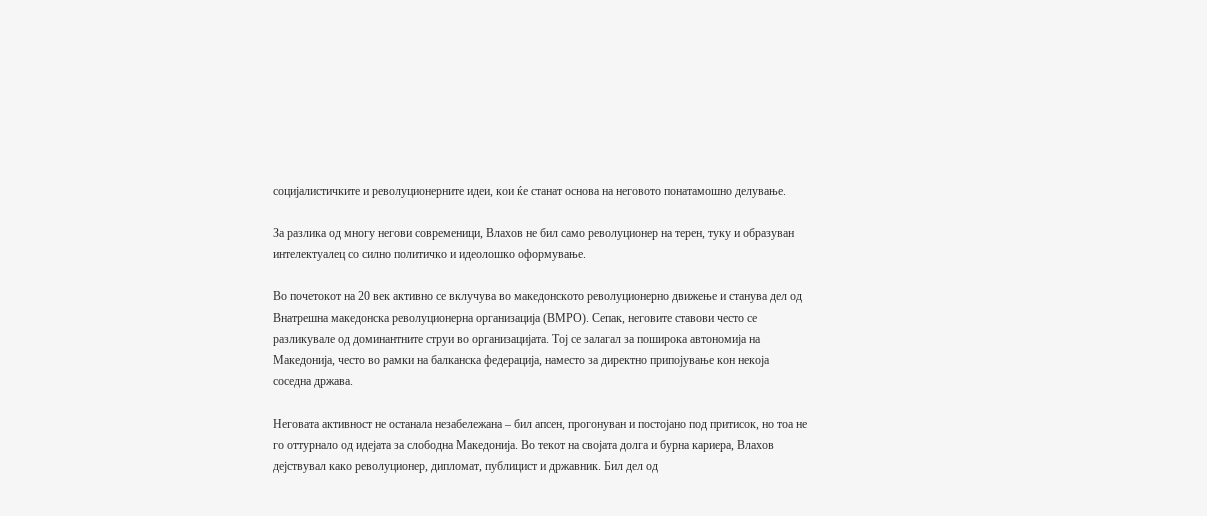социјалистичките и револуционерните идеи, кои ќе станат основа на неговото понатамошно делување.

За разлика од многу негови современици, Влахов не бил само револуционер на терен, туку и образуван интелектуалец со силно политичко и идеолошко оформување.

Во почетокот на 20 век активно се вклучува во македонското револуционерно движење и станува дел од Внатрешна македонска револуционерна организација (ВМРО). Сепак, неговите ставови често се разликувале од доминантните струи во организацијата. Тој се залагал за поширока автономија на Македонија, често во рамки на балканска федерација, наместо за директно припојување кон некоја соседна држава.

Неговата активност не останала незабележана – бил апсен, прогонуван и постојано под притисок, но тоа не го оттурнало од идејата за слободна Македонија. Во текот на својата долга и бурна кариера, Влахов дејствувал како револуционер, дипломат, публицист и државник. Бил дел од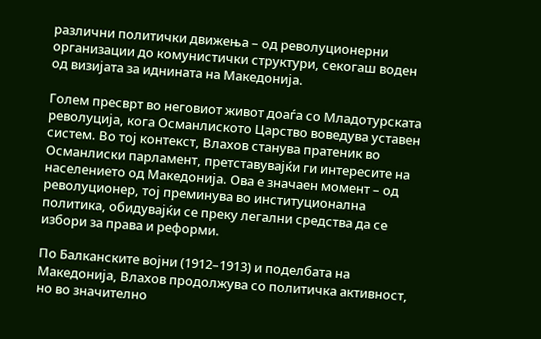различни политички движења – од револуционерни организации до комунистички структури, секогаш воден од визијата за иднината на Македонија.

Голем пресврт во неговиот живот доаѓа со Младотурската револуција, кога Османлиското Царство воведува уставен систем. Во тој контекст, Влахов станува пратеник во Османлиски парламент, претставувајќи ги интересите на населението од Македонија. Ова е значаен момент – од револуционер, тој преминува во институционална политика, обидувајќи се преку легални средства да се избори за права и реформи.

По Балканските војни (1912–1913) и поделбата на Македонија, Влахов продолжува со политичка активност, но во значително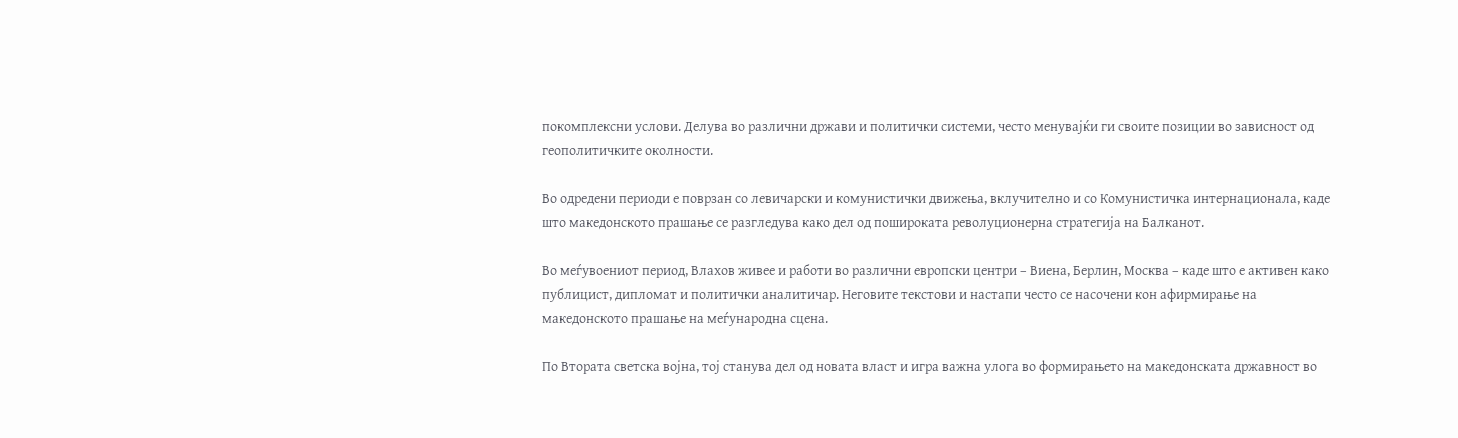покомплексни услови. Делува во различни држави и политички системи, често менувајќи ги своите позиции во зависност од геополитичките околности.

Во одредени периоди е поврзан со левичарски и комунистички движења, вклучително и со Комунистичка интернационала, каде што македонското прашање се разгледува како дел од пошироката револуционерна стратегија на Балканот.

Во меѓувоениот период, Влахов живее и работи во различни европски центри – Виена, Берлин, Москва – каде што е активен како публицист, дипломат и политички аналитичар. Неговите текстови и настапи често се насочени кон афирмирање на македонското прашање на меѓународна сцена.

По Втората светска војна, тој станува дел од новата власт и игра важна улога во формирањето на македонската државност во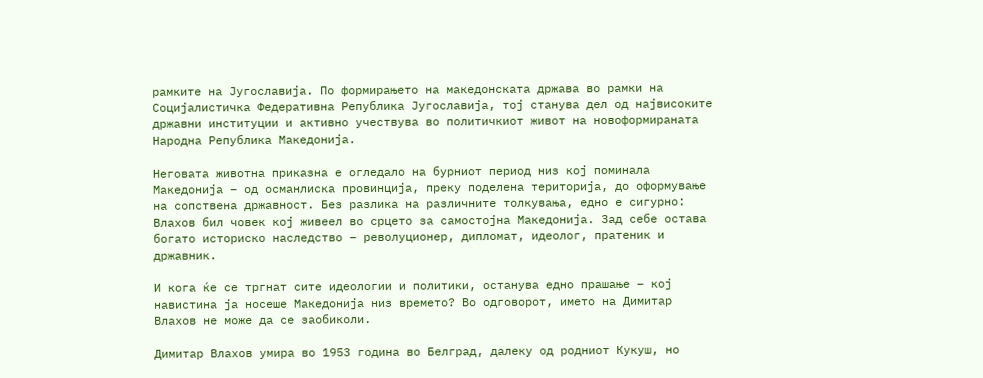рамките на Југославија. По формирањето на македонската држава во рамки на Социјалистичка Федеративна Република Југославија, тој станува дел од највисоките државни институции и активно учествува во политичкиот живот на новоформираната Народна Република Македонија.

Неговата животна приказна е огледало на бурниот период низ кој поминала Македонија – од османлиска провинција, преку поделена територија, до оформување на сопствена државност. Без разлика на различните толкувања, едно е сигурно: Влахов бил човек кој живеел во срцето за самостојна Македонија. Зад себе остава богато историско наследство – револуционер, дипломат, идеолог, пратеник и државник.

И кога ќе се тргнат сите идеологии и политики, останува едно прашање – кој навистина ја носеше Македонија низ времето? Во одговорот, името на Димитар Влахов не може да се заобиколи.

Димитар Влахов умира во 1953 година во Белград, далеку од родниот Кукуш, но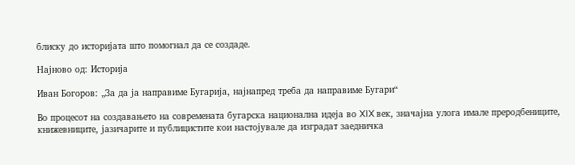блиску до историјата што помогнал да се создаде.

Најново од: Историја

Иван Богоров: „За да ја направиме Бугарија, најнапред треба да направиме Бугари“

Во процесот на создавањето на современата бугарска национална идеја во XIX век, значајна улога имале преродбениците, книжевниците, јазичарите и публицистите кои настојувале да изградат заедничка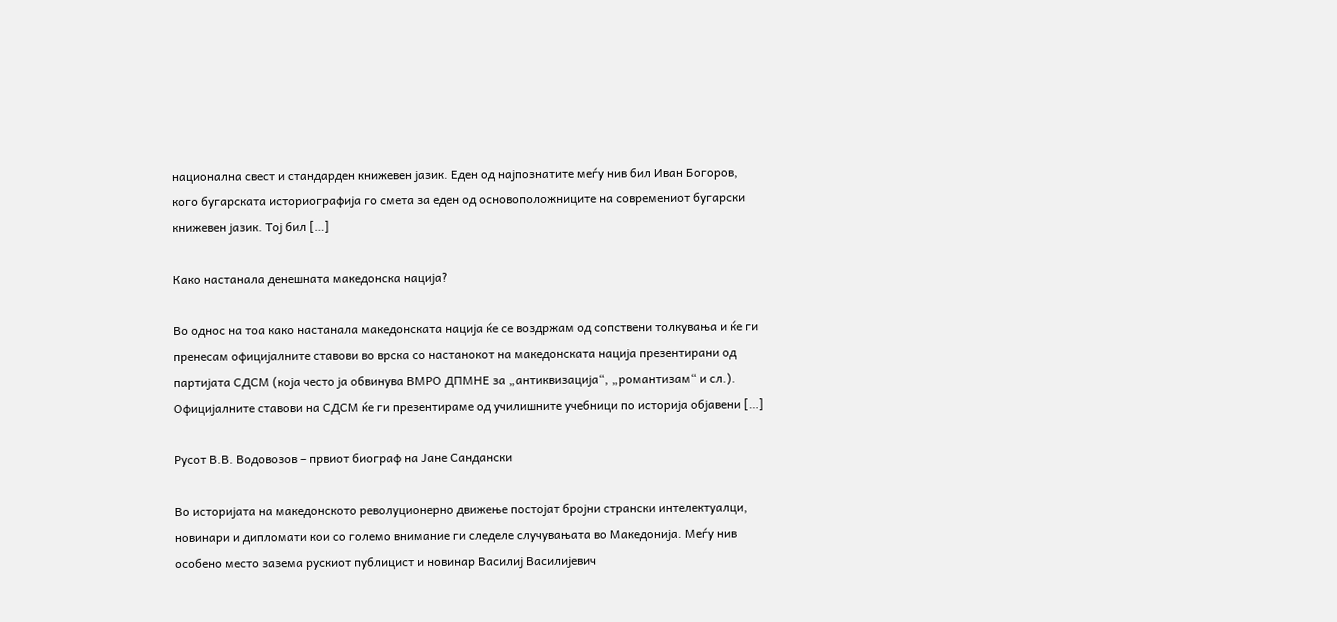национална свест и стандарден книжевен јазик. Еден од најпознатите меѓу нив бил Иван Богоров, кого бугарската историографија го смета за еден од основоположниците на современиот бугарски книжевен јазик. Тој бил […]

Како настанала денешната македонска нација?

Во однос на тоа како настанала македонската нација ќе се воздржам од сопствени толкувања и ќе ги пренесам официјалните ставови во врска со настанокот на македонската нација презентирани од партијата СДСМ (која често ја обвинува ВМРО ДПМНЕ за „антиквизација“, „романтизам“ и сл.). Официјалните ставови на СДСМ ќе ги презентираме од училишните учебници по историја објавени […]

Русот В.В. Водовозов – првиот биограф на Јане Сандански

Во историјата на македонското револуционерно движење постојат бројни странски интелектуалци, новинари и дипломати кои со големо внимание ги следеле случувањата во Македонија. Меѓу нив особено место зазема рускиот публицист и новинар Василиј Василијевич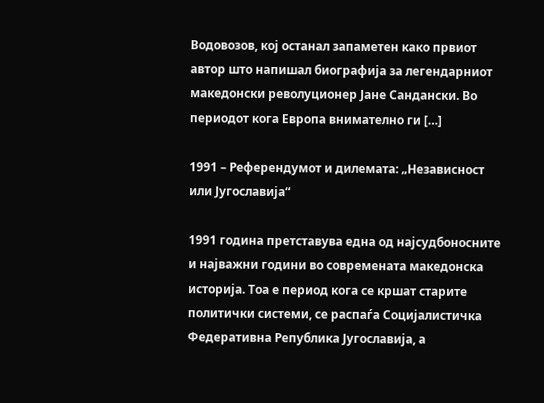Водовозов, кој останал запаметен како првиот автор што напишал биографија за легендарниот македонски револуционер Јане Сандански. Во периодот кога Европа внимателно ги […]

1991 – Референдумот и дилемата: „Независност или Југославија“

1991 година претставува една од најсудбоносните и најважни години во современата македонска историја. Тоа е период кога се кршат старите политички системи, се распаѓа Социјалистичка Федеративна Република Југославија, а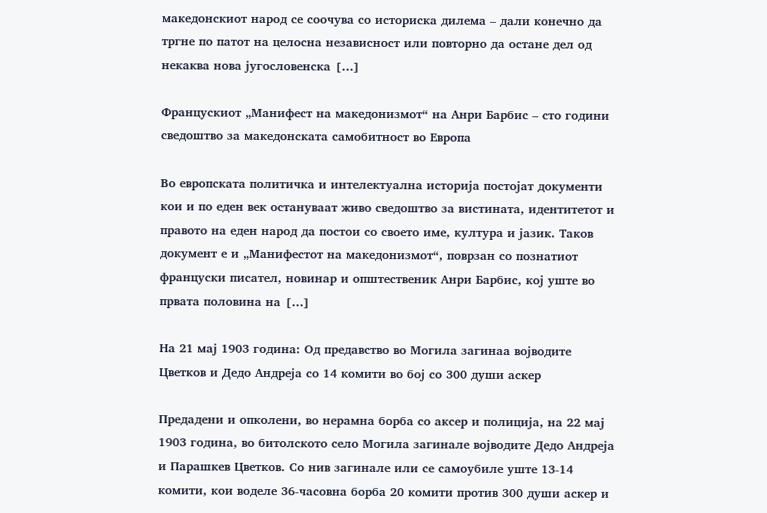македонскиот народ се соочува со историска дилема – дали конечно да тргне по патот на целосна независност или повторно да остане дел од некаква нова југословенска […]

Францускиот „Манифест на македонизмот“ на Анри Барбис – сто години сведоштво за македонската самобитност во Европа

Во европската политичка и интелектуална историја постојат документи кои и по еден век остануваат живо сведоштво за вистината, идентитетот и правото на еден народ да постои со своето име, култура и јазик. Таков документ е и „Манифестот на македонизмот“, поврзан со познатиот француски писател, новинар и општественик Анри Барбис, кој уште во првата половина на […]

На 21 мај 1903 година: Oд предавство во Могила загинаа војводите Цветков и Дедо Андреја со 14 комити во бој со 300 души аскер

Предадени и опколени, во нерамна борба со аксер и полиција, на 22 мај 1903 година, во битолското село Могила загинале војводите Дедо Андреја и Парашкев Цветков. Со нив загинале или се самоубиле уште 13-14 комити, кои воделе 36-часовна борба 20 комити против 300 души аскер и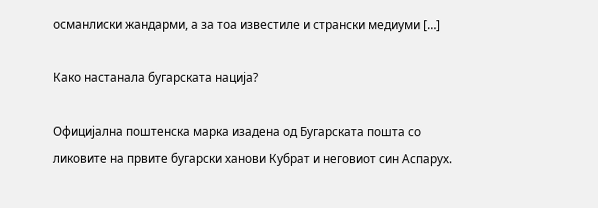османлиски жандарми, а за тоа известиле и странски медиуми […]

Како настанала бугарската нација?

Официјална поштенска марка изадена од Бугарската пошта со ликовите на првите бугарски ханови Кубрат и неговиот син Аспарух.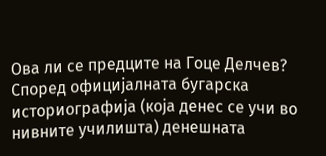Ова ли се предците на Гоце Делчев? Според официјалната бугарска историографија (која денес се учи во нивните училишта) денешната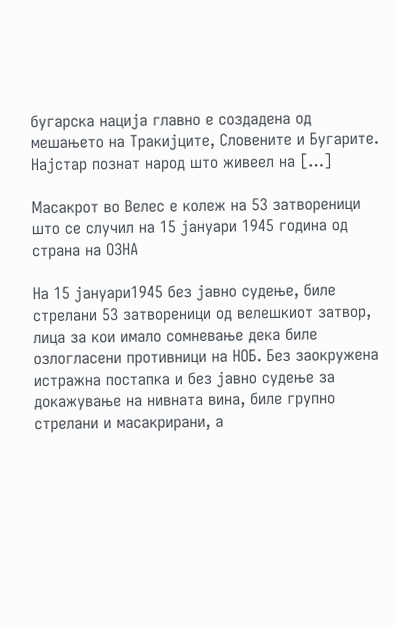бугарска нација главно е создадена од мешањето на Тракијците, Словените и Бугарите. Најстар познат народ што живеел на […]

Масакрот во Велес е колеж на 53 затвореници што се случил на 15 јануари 1945 година од страна на ОЗНА

На 15 јануари1945 без јавно судење, биле стрелани 53 затвореници од велешкиот затвор, лица за кои имало сомневање дека биле озлогласени противници на НОБ. Без заокружена истражна постапка и без јавно судење за докажување на нивната вина, биле групно стрелани и масакрирани, а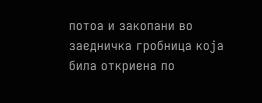потоа и закопани во заедничка гробница која била откриена по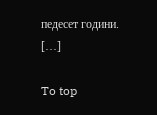педесет години. […]

To top